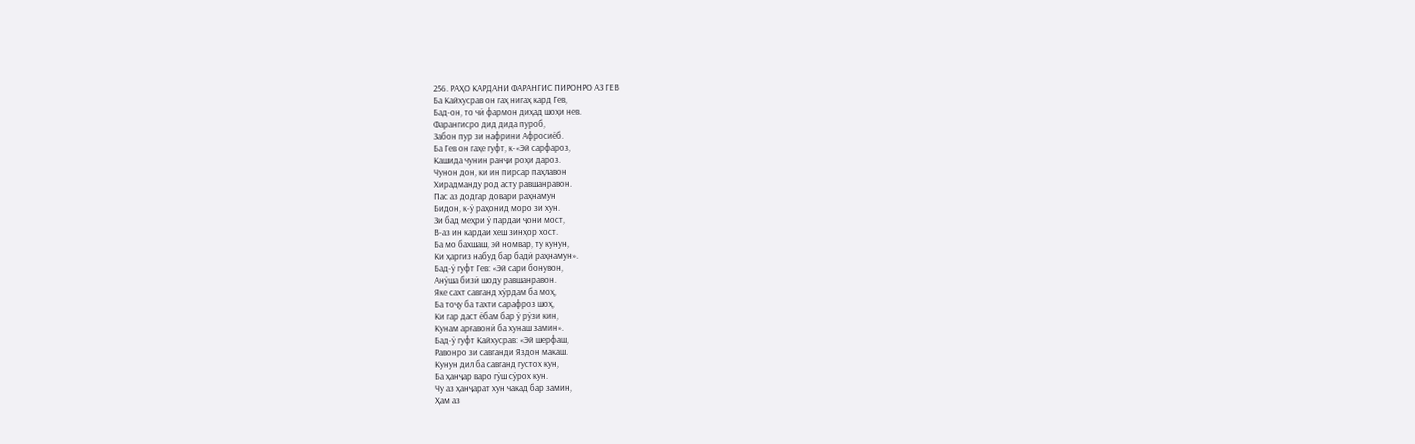256. РАҲО КАРДАНИ ФАРАНГИС ПИРОНРО АЗ ГЕВ
Ба Кайхусрав он гаҳ нигаҳ кард Гев,
Бад-он, то чӣ фармон диҳад шоҳи нев.
Фарангисро дид дида пуроб,
Забон пур зи нафрини Афросиёб.
Ба Гев он гаҳе гуфт, к-«Эй сарфароз,
Кашида чунин ранҷи роҳи дароз.
Чунон дон, ки ин пирсар паҳлавон
Хирадманду род асту равшанравон.
Пас аз додгар довари раҳнамун
Бидон, к-ӯ раҳонид моро зи хун.
Зи бад меҳри ӯ пардаи ҷони мост,
В-аз ин кардаи хеш зинҳор хост.
Ба мо бахшаш, эй номвар, ту кунун,
Ки ҳаргиз набуд бар бадӣ раҳнамун».
Бад-ӯ гуфт Гев: «Эй сари бонувон,
Анӯша бизӣ шоду равшанравон.
Яке сахт савганд хӯрдам ба моҳ,
Ба тоҷу ба тахти сарафроз шоҳ,
Ки гар даст ёбам бар ӯ рӯзи кин,
Кунам арғавонӣ ба хунаш замин».
Бад-ӯ гуфт Кайхусрав: «Эй шерфаш,
Равонро зи савганди Яздон макаш.
Кунун дил ба савганд густох кун,
Ба ҳанҷар варо гӯш сӯрох кун.
Чу аз ҳанҷарат хун чакад бар замин,
Ҳам аз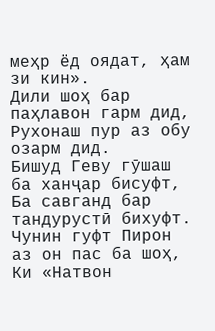меҳр ёд оядат, ҳам зи кин».
Дили шоҳ бар паҳлавон гарм дид,
Рухонаш пур аз обу озарм дид.
Бишуд Геву гӯшаш ба ханҷар бисуфт,
Ба савганд бар тандурустӣ бихуфт.
Чунин гуфт Пирон аз он пас ба шоҳ,
Ки «Натвон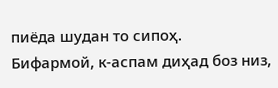пиёда шудан то сипоҳ.
Бифармой, к-аспам диҳад боз низ,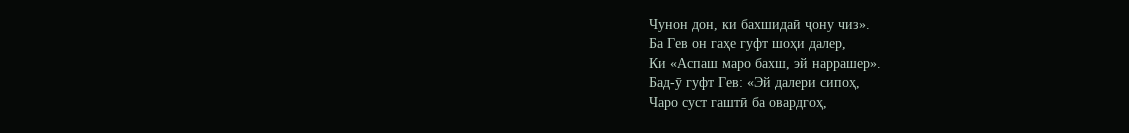Чунон дон, ки бахшидаӣ ҷону чиз».
Ба Гев он гаҳе гуфт шоҳи далер,
Ки «Аспаш маро бахш, эй наррашер».
Бад-ӯ гуфт Гев: «Эй далери сипоҳ,
Чаро суст гаштӣ ба овардгоҳ,